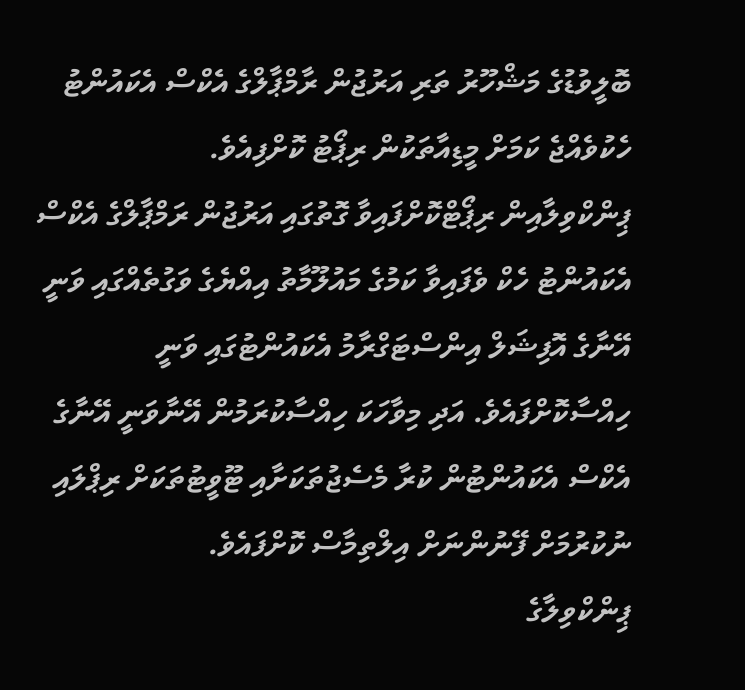ބޮލީވުޑުގެ މަޝްހޫރު ތަރި އަރުޖުން ރާމްޕާލްގެ އެކްސް އެކައުންޓު ހެކުވެއްޖެ ކަމަށް މީޑިއާތަކުން ރިޕޯޓު ކޮށްފިއެވެ.
ޕިންކްވިލާއިން ރިޕޯޓްކޮށްފައިވާ ގޮތުގައި އަރުޖުން ރަމްޕާލްގެ އެކްސް އެކައުންޓު ހެކް ވެފައިވާ ކަމުގެ މައުލޫމާތު އިއްޔެގެ ވަގުތެއްގައި ވަނީ އޭނާގެ އޮފިޝަލް އިންސްޓަގްރާމު އެކައުންޓުގައި ވަނީ ހިއްސާކޮށްފައެވެ. އަދި މިވާހަކަ ހިއްސާކުރަމުން އޭނާވަނީ އޭނާގެ އެކްސް އެކައުންޓުން ކުރާ މެސެޖުތަކަށާއި ޓޫވީޓުތަކަށް ރިޕްލައި ނުކުރުމަށް ފޭނުންނަށް އިލްތިމާސް ކޮށްފައެވެ.
ޕިންކްވިލާގެ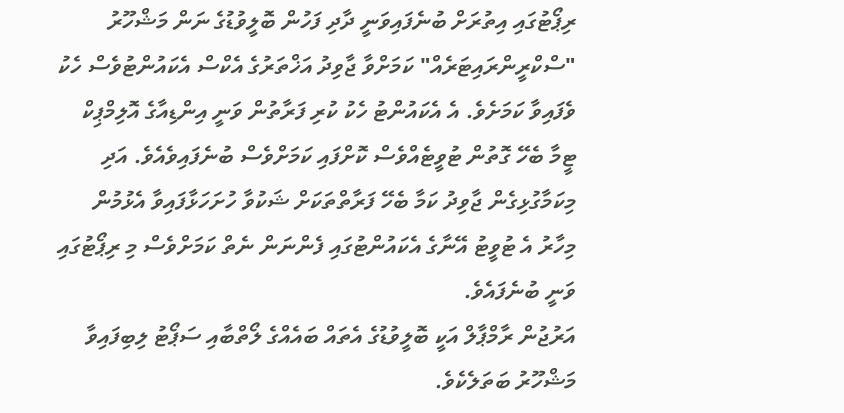ރިޕޯޓުގައި އިތުރަށް ބުނެފައިވަނީ ދާދި ފަހުން ބޮލީވުޑުގެ ނަން މަޝްހޫރު "ސްކްރީންރައިޓަރެއް" ކަމަށްވާ ޖާވިދު އަޚްތަރުގެ އެކްސް އެކައުންޓުވެސް ހެކު ވެފައިވާ ކަމަށެވެ. އެ އެކައުންޓު ހެކު ކުރި ފަރާތުން ވަނީ އިންޑިއާގެ އޮލިމްޕިކް ޓީމާ ބެހޭ ގޮތުން ޓުވީޓެއްވެސް ކޮށްފައި ކަމަށްވެސް ބުނެފައިވެއެވެ. އަދި މިކަމާގުޅިގެން ޖާވިދު ކަމާ ބެހޭ ފަރާތްތަކަށް ޝަކުވާ ހުށަހަޅާފައިވާ އެޅުމުން މިހާރު އެ ޓުވީޓު އޭނާގެ އެކައުންޓުގައި ފެންނަން ނެތް ކަމަށްވެސް މި ރިޕޯޓުގައި ވަނީ ބުނެފައެވެ.
އަރުޖުން ރާމްޕާލް އަކީ ބޮލީވުޑުގެ އެތައް ބައެއްގެ ލޯތްބާއި ސަޕޯޓު ލިބިފައިވާ މަޝްހޫރު ބަތަލެކެވެ.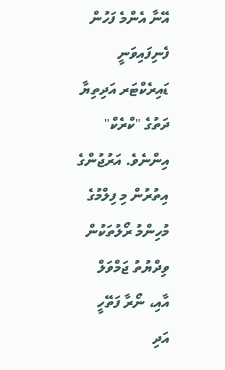އޭނާ އެންމެ ފަހުން ފެނިފައިވަނީ ޑައިރެކްޓަރ އަދިތިޔާ ދަތުގެ "ކްރެކް" އިންނެވެ. އަރުޖުންގެ އިތުރުން މި ފިލްމުގެ މުހިންމު ރޯލުތަކުން ވިދްޔުތު ޖަމްވަލް އާއި، ނޯރާ ފަތޭހީ އަދި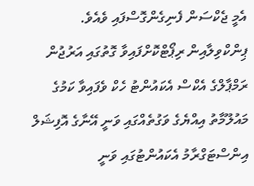އެމީ ޖެކްސަން ފެނިގެންގޮސްފައި ވެއެވެ.
ޕިންކްވިލާއިން ރިޕޯޓްކޮށްފައިވާ ގޮތުގައި އަރުޖުން ރަމްޕާލްގެ އެކްސް އެކައުންޓު ހެކް ވެފައިވާ ކަމުގެ މައުލޫމާތު އިއްޔެގެ ވަގުތެއްގައި ވަނީ އޭނާގެ އޮފިޝަލް އިންސްޓަގްރާމު އެކައުންޓުގައި ވަނީ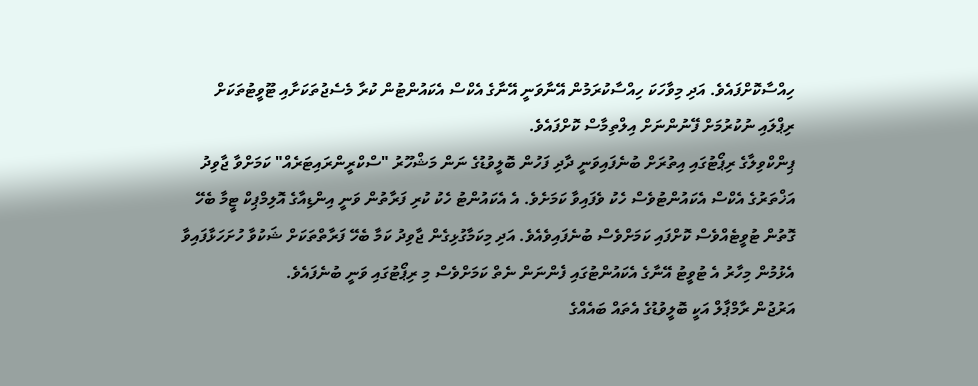ހިއްސާކޮށްފައެވެ. އަދި މިވާހަކަ ހިއްސާކުރަމުން އޭނާވަނީ އޭނާގެ އެކްސް އެކައުންޓުން ކުރާ މެސެޖުތަކަށާއި ޓޫވީޓުތަކަށް ރިޕްލައި ނުކުރުމަށް ފޭނުންނަށް އިލްތިމާސް ކޮށްފައެވެ.
ޕިންކްވިލާގެ ރިޕޯޓުގައި އިތުރަށް ބުނެފައިވަނީ ދާދި ފަހުން ބޮލީވުޑުގެ ނަން މަޝްހޫރު "ސްކްރީންރައިޓަރެއް" ކަމަށްވާ ޖާވިދު އަޚްތަރުގެ އެކްސް އެކައުންޓުވެސް ހެކު ވެފައިވާ ކަމަށެވެ. އެ އެކައުންޓު ހެކު ކުރި ފަރާތުން ވަނީ އިންޑިއާގެ އޮލިމްޕިކް ޓީމާ ބެހޭ ގޮތުން ޓުވީޓެއްވެސް ކޮށްފައި ކަމަށްވެސް ބުނެފައިވެއެވެ. އަދި މިކަމާގުޅިގެން ޖާވިދު ކަމާ ބެހޭ ފަރާތްތަކަށް ޝަކުވާ ހުށަހަޅާފައިވާ އެޅުމުން މިހާރު އެ ޓުވީޓު އޭނާގެ އެކައުންޓުގައި ފެންނަން ނެތް ކަމަށްވެސް މި ރިޕޯޓުގައި ވަނީ ބުނެފައެވެ.
އަރުޖުން ރާމްޕާލް އަކީ ބޮލީވުޑުގެ އެތައް ބައެއްގެ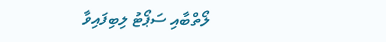ލޯތްބާއި ސަޕޯޓު ލިބިފައިވާ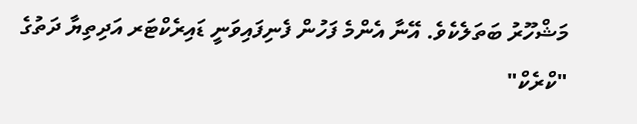މަޝްހޫރު ބަތަލެކެވެ. އޭނާ އެންމެ ފަހުން ފެނިފައިވަނީ ޑައިރެކްޓަރ އަދިތިޔާ ދަތުގެ "ކްރެކް"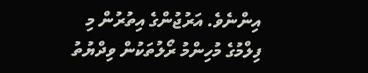އިންނެވެ. އަރުޖުންގެ އިތުރުން މި ފިލްމުގެ މުހިންމު ރޯލުތަކުން ވިދްޔުތު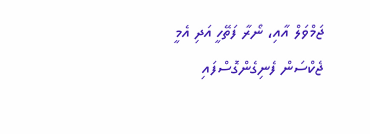ޖަމްވަލް އާއި، ނޯރާ ފަތޭހީ އަދި އެމީ ޖެކްސަން ފެނިގެންގޮސްފައި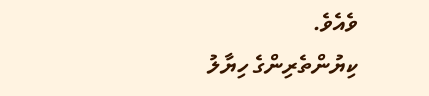ވެއެވެ.
ކިޔުންތެރިންގެ ހިޔާލު